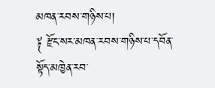མཁན་རབས་གཉིས་པ།
༈ རྫོང་སར་མཁན་རབས་གཉིས་པ་དབོན་སྟོད་མཁྱེན་རབ་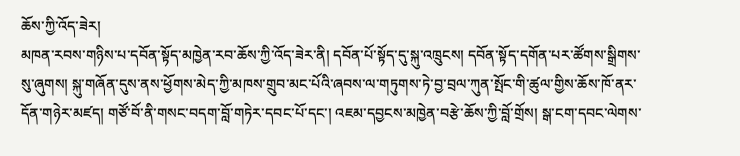ཆོས་ཀྱི་འོད་ཟེར།
མཁན་རབས་གཉིས་པ་དབོན་སྟོད་མཁྱེན་རབ་ཆོས་ཀྱི་འོད་ཟེར་ནི། དབོན་པོ་སྟོད་དུ་སྐུ་འཁྲུངས། དབོན་སྟོད་དགོན་པར་ཚོགས་སྒྲིགས་སུ་ཞུགས། སྐུ་གཞོན་དུས་ནས་ཕྱོགས་མེད་ཀྱི་མཁས་གྲུབ་མང་པོའི་ཞབས་ལ་གཏུགས་ཏེ་བྱ་བྲལ་ཀུན་སྤོང་གི་ཚུལ་གྱིས་ཆོས་ཁོ་ནར་དོན་གཉེར་མཛད། གཙོ་བོ་ནི་གསང་བདག་བློ་གཏེར་དབང་པོ་དང་། འཇམ་དབྱངས་མཁྱེན་བརྩེ་ཆོས་ཀྱི་བློ་གྲོས། སྒ་ངག་དབང་ལེགས་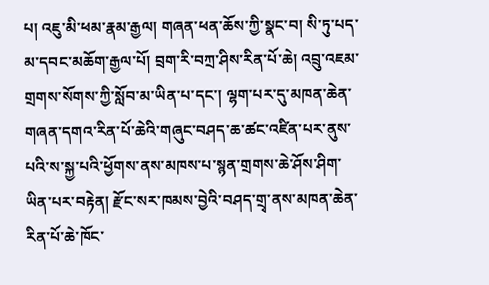པ། འཇུ་མི་ཕམ་རྣམ་རྒྱལ། གཞན་ཕན་ཆོས་ཀྱི་སྣང་བ། སི་ཏུ་པད་མ་དབང་མཆོག་རྒྱལ་པོ། བྲག་རི་བཀྲ་ཤིས་རིན་པོ་ཆེ། འབྲུ་འཇམ་གྲགས་སོགས་ཀྱི་སློབ་མ་ཡིན་པ་དང་། ལྷག་པར་དུ་མཁན་ཆེན་གཞན་དགའ་རིན་པོ་ཆེའི་གཞུང་བཤད་ཆ་ཚང་འཛིན་པར་ནུས་པའི་ས་སྐྱ་པའི་ཕྱོགས་ནས་མཁས་པ་སྙན་གྲགས་ཆེ་ཤོས་ཤིག་ཡིན་པར་བརྟེན། རྫོང་སར་ཁམས་བྱེའི་བཤད་གྲྭ་ནས་མཁན་ཆེན་རིན་པོ་ཆེ་ཁོང་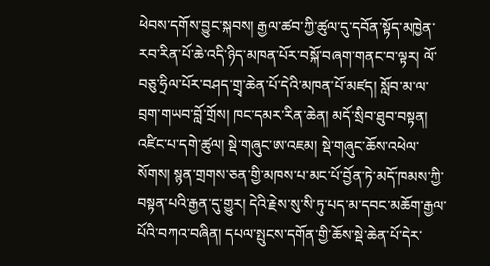ཕེབས་དགོས་བྱུང་སྐབས། རྒྱལ་ཚབ་ཀྱི་ཚུལ་དུ་དབོན་སྟོད་མཁྱེན་རབ་རིན་པོ་ཆེ་འདི་ཉིད་མཁན་པོར་བསྐོ་བཞག་གནང་བ་ལྟར། ལོ་བཅུ་ཧྲིལ་པོར་བཤད་གྲྭ་ཆེན་པོ་དེའི་མཁན་པོ་མཛད། སློབ་མ་ལ་བྲག་གཡབ་བློ་གྲོས། ཁང་དམར་རིན་ཆེན། མདོ་སྲིབ་ཐུབ་བསྟན། འཛིང་པ་དགེ་ཚུལ། སྡེ་གཞུང་ཨ་འཇམ། སྡེ་གཞུང་ཆོས་འཕེལ་སོགས། སྙན་གྲགས་ཅན་གྱི་མཁས་པ་མང་པོ་བྱོན་ཏེ་མདོ་ཁམས་ཀྱི་བསྟན་པའི་རྒྱན་དུ་གྱུར། དེའི་རྗེས་སུ་སི་ཏུ་པད་མ་དབང་མཆོག་རྒྱལ་པོའི་བཀའ་བཞིན། དཔལ་སྤུངས་དགོན་གྱི་ཆོས་སྡེ་ཆེན་པོ་དེར་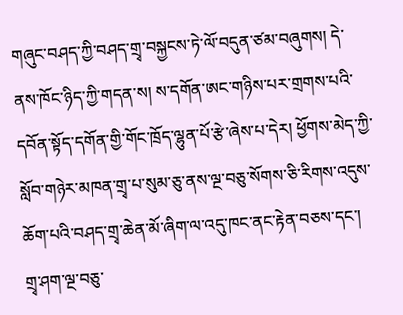གཞུང་བཤད་ཀྱི་བཤད་གྲྭ་བསྐྱངས་ཏེ་ལོ་བདུན་ཙམ་བཞུགས། དེ་ནས་ཁོང་ཉིད་ཀྱི་གདན་ས། ས་དགོན་ཨང་གཉིས་པར་གྲགས་པའི་དབོན་སྟོད་དགོན་གྱི་གོང་ཁྲོད་ལྷུན་པོ་རྩེ་ཞེས་པ་དེར། ཕྱོགས་མེད་ཀྱི་སློབ་གཉེར་མཁན་གྲྭ་པ་སུམ་ཅུ་ནས་ལྔ་བཅུ་སོགས་ཅི་རིགས་འདུས་ཆོག་པའི་བཤད་གྲྭ་ཆེན་མོ་ཞིག་ལ་འདུ་ཁང་ནང་རྟེན་བཅས་དང་། གྲྭ་ཤག་ལྔ་བཅུ་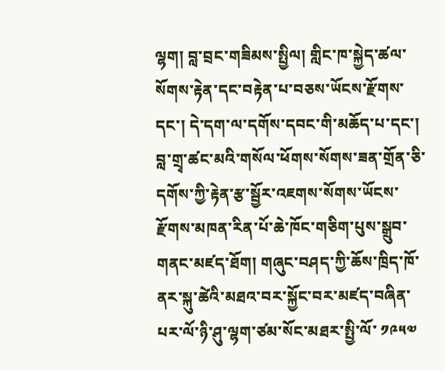ལྷག། བླ་བྲང་གཟིམས་སྤྱིལ། གླིང་ཁ་སྐྱེད་ཚལ་སོགས་རྟེན་དང་བརྟེན་པ་བཅས་ཡོངས་རྫོགས་དང་། དེ་དག་ལ་དགོས་དབང་གི་མཆོད་པ་དང་། བླ་གྲྭ་ཚང་མའི་གསོལ་ཕོགས་སོགས་ཟན་གྲོན་ཅི་དགོས་ཀྱི་རྟེན་རྩ་སྦྱོར་འཇགས་སོགས་ཡོངས་རྫོགས་མཁན་རིན་པོ་ཆེ་ཁོང་གཅིག་པུས་སྒྲུབ་གནང་མཛད་ཐོག། གཞུང་བཤད་ཀྱི་ཆོས་ཁྲིད་ཁོ་ནར་སྐུ་ཚེའི་མཐའ་བར་སྐྱོང་བར་མཛད་བཞིན་པར་ལོ་ཉི་ཤུ་ལྷག་ཙམ་སོང་མཐར་སྤྱི་ལོ་ ༡༩༥༧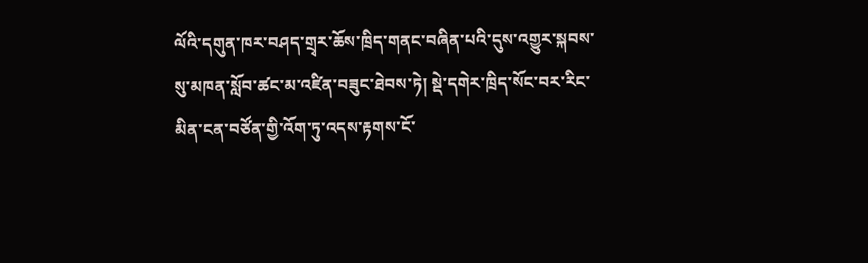ལོའི་དགུན་ཁར་བཤད་གྲྭར་ཆོས་ཁྲིད་གནང་བཞིན་པའི་དུས་འགྱུར་སྐབས་སུ་མཁན་སློབ་ཚང་མ་འཛིན་བཟུང་ཐེབས་ཏེ། སྡེ་དགེར་ཁྲིད་སོང་བར་རིང་མིན་ངན་བཙོན་གྱི་འོག་ཏུ་འདས་རྟགས་ངོ་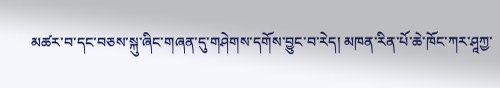མཚར་བ་དང་བཅས་སྐུ་ཞིང་གཞན་དུ་གཤེགས་དགོས་བྱུང་བ་རེད། མཁན་རིན་པོ་ཆེ་ཁོང་ཀར་ཤཱཀྱ་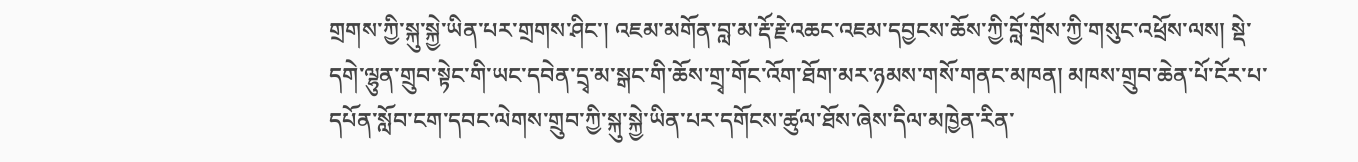གྲགས་ཀྱི་སྐུ་སྐྱེ་ཡིན་པར་གྲགས་ཤིང་། འཇམ་མགོན་བླ་མ་རྡོ་རྗེ་འཆང་འཇམ་དབྱངས་ཆོས་ཀྱི་བློ་གྲོས་ཀྱི་གསུང་འཕྲོས་ལས། སྡེ་དགེ་ལྷུན་གྲུབ་སྟེང་གི་ཡང་དབེན་དྲྭ་མ་སྒང་གི་ཆོས་གྲྭ་གོང་འོག་ཐོག་མར་ཉམས་གསོ་གནང་མཁན། མཁས་གྲུབ་ཆེན་པོ་ངོར་པ་དཔོན་སློབ་ངག་དབང་ལེགས་གྲུབ་ཀྱི་སྐུ་སྐྱེ་ཡིན་པར་དགོངས་ཚུལ་ཐོས་ཞེས་དིལ་མཁྱེན་རིན་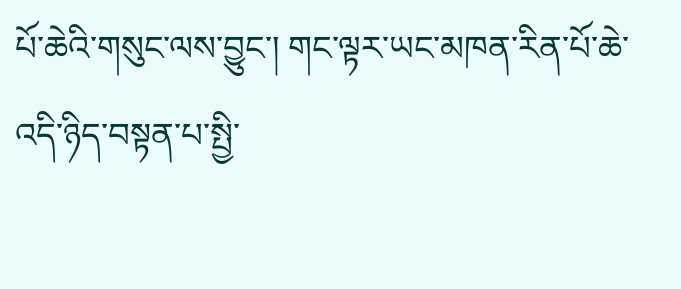པོ་ཆེའི་གསུང་ལས་བྱུང་། གང་ལྟར་ཡང་མཁན་རིན་པོ་ཆེ་འདི་ཉིད་བསྟན་པ་སྤྱི་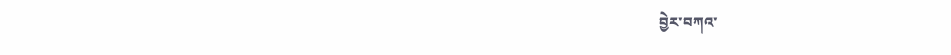བྱེར་བཀའ་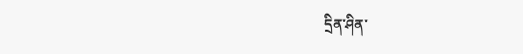དྲིན་ཤིན་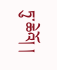ཏུ་ཆེའོ། །